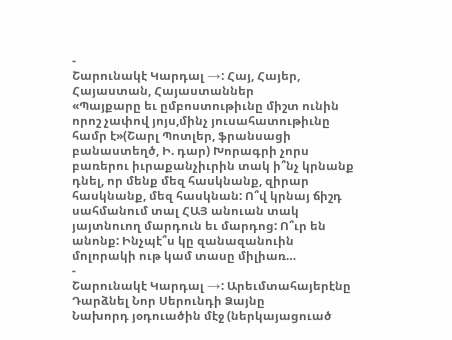-
Շարունակէ Կարդալ →: Հայ, Հայեր, Հայաստան, Հայաստաններ
«Պայքարը եւ ըմբոստութիւնը միշտ ունին որոշ չափով յոյս,մինչ յուսահատութիւնը համր է»(Շարլ Պոտլեր, ֆրանսացի բանաստեղծ, Ի. դար) Խորագրի չորս բառերու իւրաքանչիւրին տակ ի՞նչ կրնանք դնել, որ մենք մեզ հասկնանք, զիրար հասկնանք, մեզ հասկնան: Ո՞վ կրնայ ճիշդ սահմանում տալ ՀԱՅ անուան տակ յայտնուող մարդուն եւ մարդոց: Ո՞ւր են անոնք: Ինչպէ՞ս կը զանազանուին մոլորակի ութ կամ տասը միլիառ…
-
Շարունակէ Կարդալ →: Արեւմտահայերէնը Դարձնել Նոր Սերունդի Ձայնը
Նախորդ յօդուածին մէջ (ներկայացուած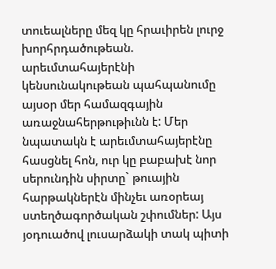տուեալները մեզ կը հրաւիրեն լուրջ խորհրդածութեան. արեւմտահայերէնի կենսունակութեան պահպանումը այսօր մեր համազգային առաջնահերթութիւնն է: Մեր նպատակն է արեւմտահայերէնը հասցնել հոն, ուր կը բաբախէ նոր սերունդին սիրտը` թուային հարթակներէն մինչեւ առօրեայ ստեղծագործական շփումներ: Այս յօդուածով լուսարձակի տակ պիտի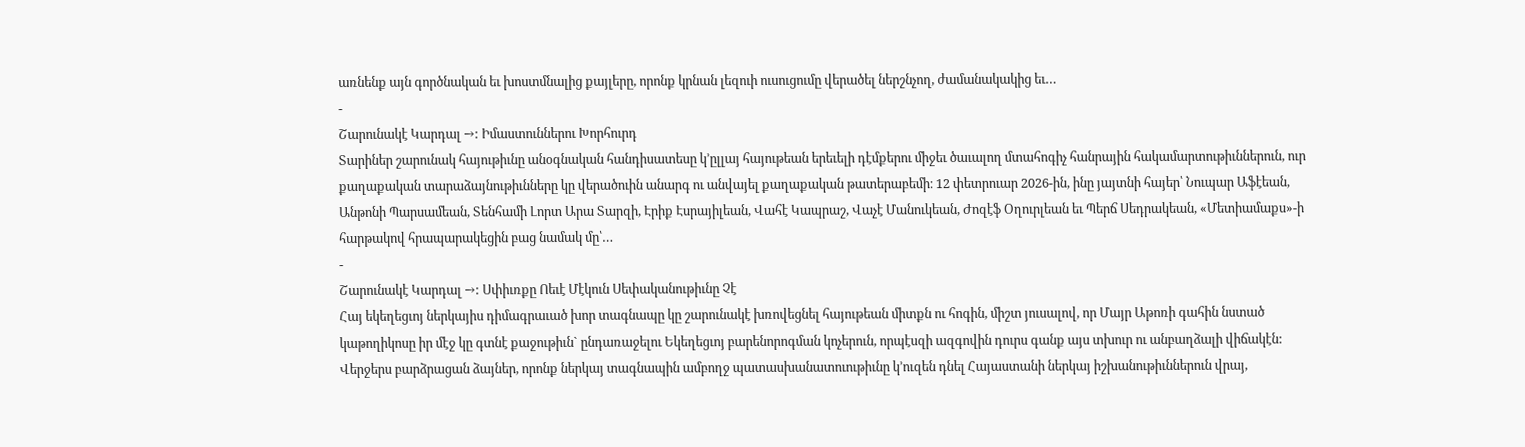առնենք այն գործնական եւ խոստմնալից քայլերը, որոնք կրնան լեզուի ուսուցումը վերածել ներշնչող, ժամանակակից եւ…
-
Շարունակէ Կարդալ →: Իմաստուններու Խորհուրդ
Տարիներ շարունակ հայութիւնը անօգնական հանդիսատեսը կ’ըլլայ հայութեան երեւելի դէմքերու միջեւ ծաւալող մտահոգիչ հանրային հակամարտութիւններուն, ուր քաղաքական տարաձայնութիւնները կը վերածուին անարգ ու անվայել քաղաքական թատերաբեմի։ 12 փետրուար 2026-ին, ինը յայտնի հայեր՝ Նուպար Աֆէեան, Անթոնի Պարսամեան, Տենհամի Լորտ Արա Տարզի, Էրիք Էսրայիլեան, Վահէ Կապրաշ, Վաչէ Մանուկեան, Ժոզէֆ Օղուրլեան եւ Պերճ Սեդրակեան, «Մետիամաքս»-ի հարթակով հրապարակեցին բաց նամակ մը՝…
-
Շարունակէ Կարդալ →: Սփիւռքը Ոեւէ Մէկուն Սեփականութիւնը Չէ
Հայ եկեղեցւոյ ներկայիս դիմագրաւած խոր տագնապը կը շարունակէ խռովեցնել հայութեան միտքն ու հոգին, միշտ յուսալով, որ Մայր Աթոռի գահին նստած կաթողիկոսը իր մէջ կը գտնէ քաջութիւն` ընդառաջելու Եկեղեցւոյ բարենորոգման կոչերուն, որպէսզի ազգովին դուրս գանք այս տխուր ու անբաղձալի վիճակէն: Վերջերս բարձրացան ձայներ, որոնք ներկայ տագնապին ամբողջ պատասխանատուութիւնը կ’ուզեն դնել Հայաստանի ներկայ իշխանութիւններուն վրայ,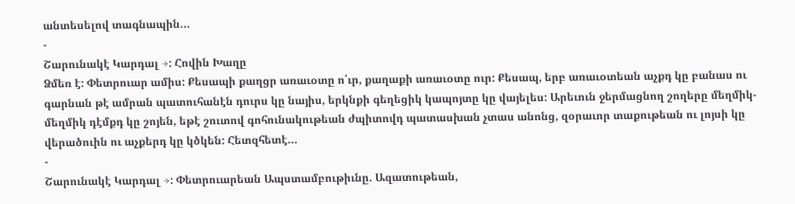անտեսելով տագնապին…
-
Շարունակէ Կարդալ →: Հովին Խաղը
Ձմեռ է: Փետրուար ամիս: Քեսապի քաղցր առաւօտը ո՛ւր, քաղաքի առաւօտը ուր: Քեսապ, երբ առաւօտեան աչքդ կը բանաս ու գարնան թէ ամրան պատուհանէն դուրս կը նայիս, երկնքի գեղեցիկ կապոյտը կը վայելես: Արեւուն ջերմացնող շողերը մեղմիկ-մեղմիկ դէմքդ կը շոյեն, եթէ շուտով գոհունակութեան ժպիտովդ պատասխան չտաս անոնց, զօրաւոր տաքութեան ու լոյսի կը վերածուին ու աչքերդ կը կծկեն: Հետզհետէ…
-
Շարունակէ Կարդալ →: Փետրուարեան Ապստամբութիւնը. Ազատութեան,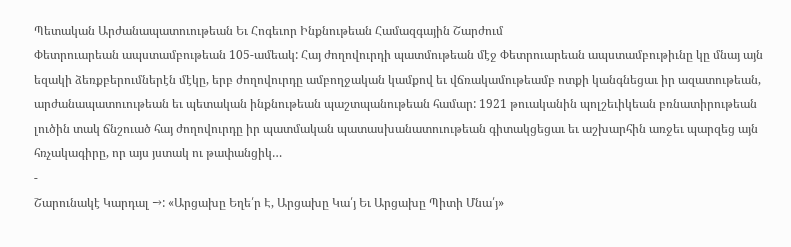Պետական Արժանապատուութեան Եւ Հոգեւոր Ինքնութեան Համազգային Շարժում
Փետրուարեան ապստամբութեան 105-ամեակ: Հայ ժողովուրդի պատմութեան մէջ Փետրուարեան ապստամբութիւնը կը մնայ այն եզակի ձեռքբերումներէն մէկը, երբ ժողովուրդը ամբողջական կամքով եւ վճռակամութեամբ ոտքի կանգնեցաւ իր ազատութեան, արժանապատուութեան եւ պետական ինքնութեան պաշտպանութեան համար: 1921 թուականին պոլշեւիկեան բռնատիրութեան լուծին տակ ճնշուած հայ ժողովուրդը իր պատմական պատասխանատուութեան գիտակցեցաւ եւ աշխարհին առջեւ պարզեց այն հռչակագիրը, որ այս յստակ ու թափանցիկ…
-
Շարունակէ Կարդալ →: «Արցախը Եղե՛ր Է, Արցախը Կա՛յ Եւ Արցախը Պիտի Մնա՛յ»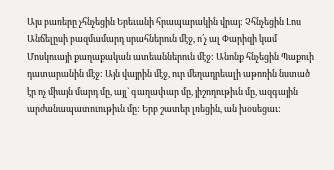Այս բառերը չհնչեցին Երեւանի հրապարակին վրայ: Չհնչեցին Լոս Անճելըսի բազմամարդ սրահներուն մէջ, ո՛չ ալ Փարիզի կամ Մոսկուայի քաղաքական ատեաններուն մէջ: Անոնք հնչեցին Պաքուի դատարանին մէջ: Այն վայրին մէջ, ուր մեղադրեալի աթոռին նստած էր ոչ միայն մարդ մը, այլ` գաղափար մը, յիշողութիւն մը, ազգային արժանապատուութիւն մը: Երբ շատեր լռեցին, ան խօսեցաւ: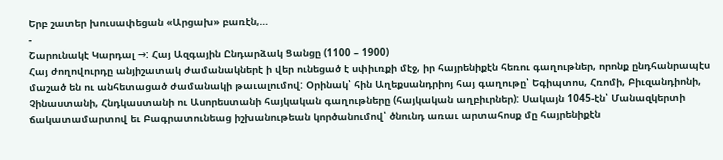Երբ շատեր խուսափեցան «Արցախ» բառէն,…
-
Շարունակէ Կարդալ →: Հայ Ազգային Ընդարձակ Ցանցը (1100 – 1900)
Հայ ժողովուրդը անյիշատակ ժամանակներէ ի վեր ունեցած է սփիւռքի մէջ, իր հայրենիքէն հեռու գաղութներ, որոնք ընդհանրապէս մաշած են ու անհետացած ժամանակի թաւալումով: Օրինակ՝ հին Աղեքսանդրիոյ հայ գաղութը՝ Եգիպտոս, Հռոմի, Բիւզանդիոնի, Չինաստանի, Հնդկաստանի ու Ասորեստանի հայկական գաղութները (հայկական աղբիւրներ): Սակայն 1045-էն՝ Մանազկերտի ճակատամարտով եւ Բագրատունեաց իշխանութեան կործանումով՝ ծնունդ առաւ արտահոսք մը հայրենիքէն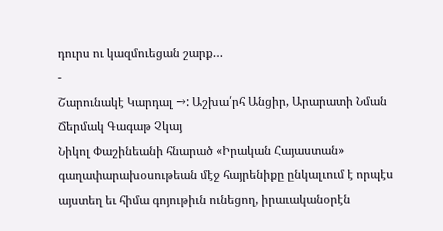դուրս ու կազմուեցան շարք…
-
Շարունակէ Կարդալ →: Աշխա՛րհ Անցիր, Արարատի Նման Ճերմակ Գագաթ Չկայ
Նիկոլ Փաշինեանի հնարած «Իրական Հայաստան» գաղափարախօսութեան մէջ հայրենիքը ընկալւում է որպէս այստեղ եւ հիմա գոյութիւն ունեցող, իրաւականօրէն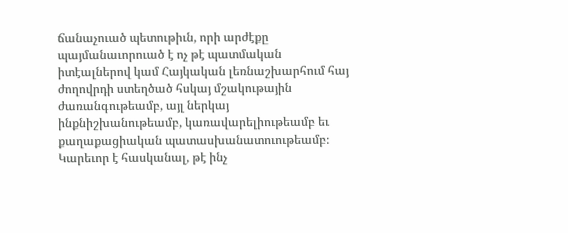ճանաչուած պետութիւն, որի արժէքը պայմանաւորուած է ոչ թէ պատմական իտէալներով կամ Հայկական լեռնաշխարհում հայ ժողովրդի ստեղծած հսկայ մշակութային ժառանգութեամբ, այլ ներկայ ինքնիշխանութեամբ, կառավարելիութեամբ եւ քաղաքացիական պատասխանատուութեամբ։ Կարեւոր է հասկանալ, թէ ինչ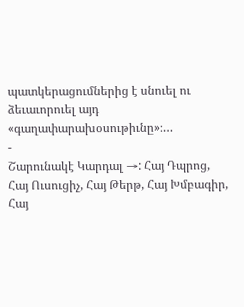պատկերացումներից է սնուել ու ձեւաւորուել այդ «գաղափարախօսութիւնը»։…
-
Շարունակէ Կարդալ →: Հայ Դպրոց, Հայ Ուսուցիչ, Հայ Թերթ, Հայ Խմբագիր, Հայ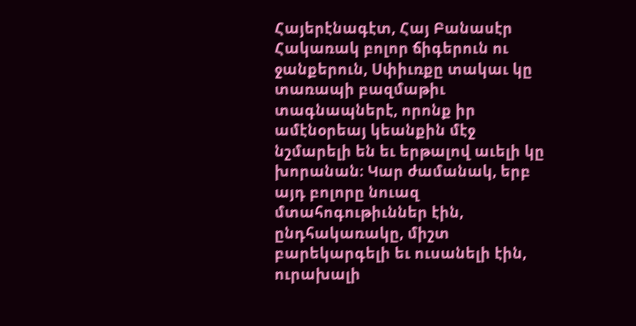Հայերէնագէտ, Հայ Բանասէր
Հակառակ բոլոր ճիգերուն ու ջանքերուն, Սփիւռքը տակաւ կը տառապի բազմաթիւ տագնապներէ, որոնք իր ամէնօրեայ կեանքին մէջ նշմարելի են եւ երթալով աւելի կը խորանան։ Կար ժամանակ, երբ այդ բոլորը նուազ մտահոգութիւններ էին, ընդհակառակը, միշտ բարեկարգելի եւ ուսանելի էին, ուրախալի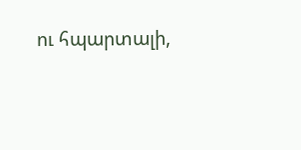ու հպարտալի,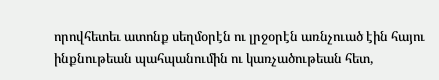որովհետեւ ատոնք սեղմօրէն ու լրջօրէն առնչուած էին հայու ինքնութեան պահպանումին ու կառչածութեան հետ,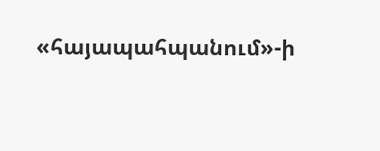«հայապահպանում»-ի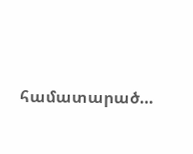համատարած…